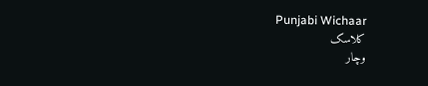Punjabi Wichaar
کلاسک
وچار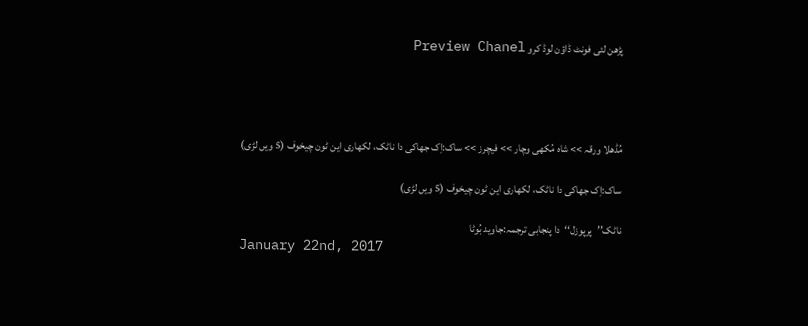پڑھن لئی فونٹ ڈاؤن لوڈ کرو Preview Chanel




مُڈھلا ورقہ >> شاہ مُکھی وچار >> فیچرز >> ساک:اِک جھاکی دا ناٹک، لکھاری این ٹون چیخوف (5 ویں لڑی)

ساک:اِک جھاکی دا ناٹک، لکھاری این ٹون چیخوف (5 ویں لڑی)

ناٹک’’پرپوزل‘‘دا پنجابی ترجمہ:جاوید بُوٹا
January 22nd, 2017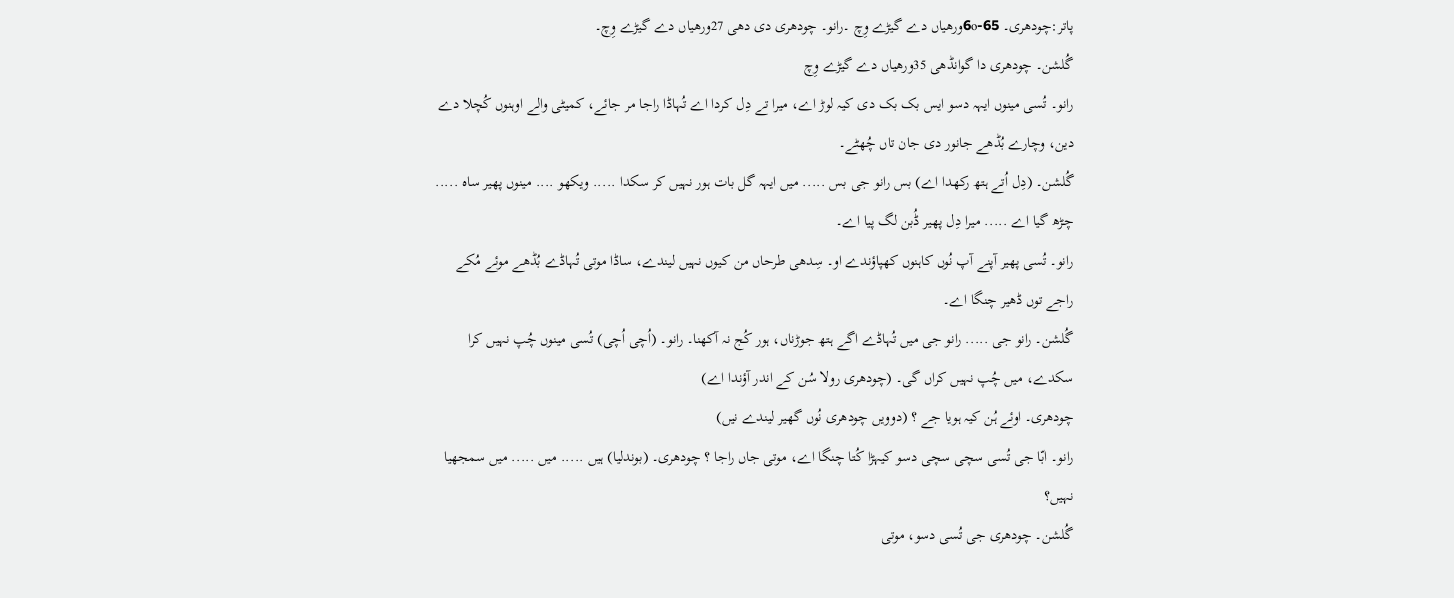پاتر:چودھری۔ 65-6oورھیاں دے گیڑے وِچ ۔رانو۔ چودھری دی دھی 27ورھیاں دے گیڑے وِچ۔
گُلشن۔ چودھری دا گوانڈھی 35ورھیاں دے گیڑے وِچ
رانو۔ تُسی مینوں ایہہ دسو ایس بک بک دی کیہ لوڑ اے، میرا تے دِل کردا اے تُہاڈا راجا مر جائے، کمیٹی والے اوہنوں کُچلا دے دین، وچارے بُڈھے جانور دی جان تاں چُھٹے۔
گُلشن۔ (دِل اُتے ہتھ رکھدا اے) بس رانو جی بس ..... میں ایہہ گل بات ہور نہیں کر سکدا ..... ویکھو .... مینوں پھیر ساہ ..... چڑھ گیا اے ..... میرا دِل پھیر ڈُبن لگ پیا اے۔
رانو۔ تُسی پھیر آپنے آپ نُوں کاہنوں کھپاؤندے او۔ سِدھی طرحاں من کیوں نہیں لیندے، ساڈا موتی تُہاڈے بُڈھے موئے مُکے راجے توں ڈھیر چنگا اے۔
گُلشن۔ رانو جی ..... رانو جی میں تُہاڈے اگے ہتھ جوڑناں، ہور کُج نہ آکھنا۔ رانو۔ (اُچی اُچی) تُسی مینوں چُپ نہیں کرا سکدے، میں چُپ نہیں کراں گی۔ (چودھری رولا سُن کے اندر آؤندا اے)
چودھری۔ اوئے ہُن کیہ ہویا جے ؟ (دوویں چودھری نُوں گھیر لیندے نیں)
رانو۔ ابّا جی تُسی سچی سچی دسو کیہڑا کُتا چنگا اے، موتی جاں راجا ؟ چودھری۔ (بوندلیا) ہیں ..... میں ..... میں سمجھیا نہیں؟
گُلشن۔ چودھری جی تُسی دسو، موتی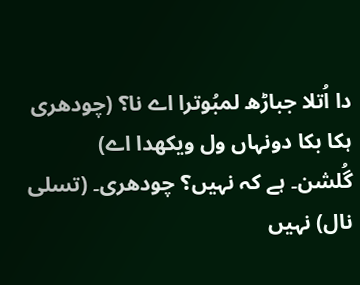دا اُتلا جباڑھ لمبُوترا اے نا؟ (چودھری ہکا بکا دونہاں ول ویکھدا اے)
گُلشن۔ ہے کہ نہیں؟ چودھری۔ (تسلی نال) نہیں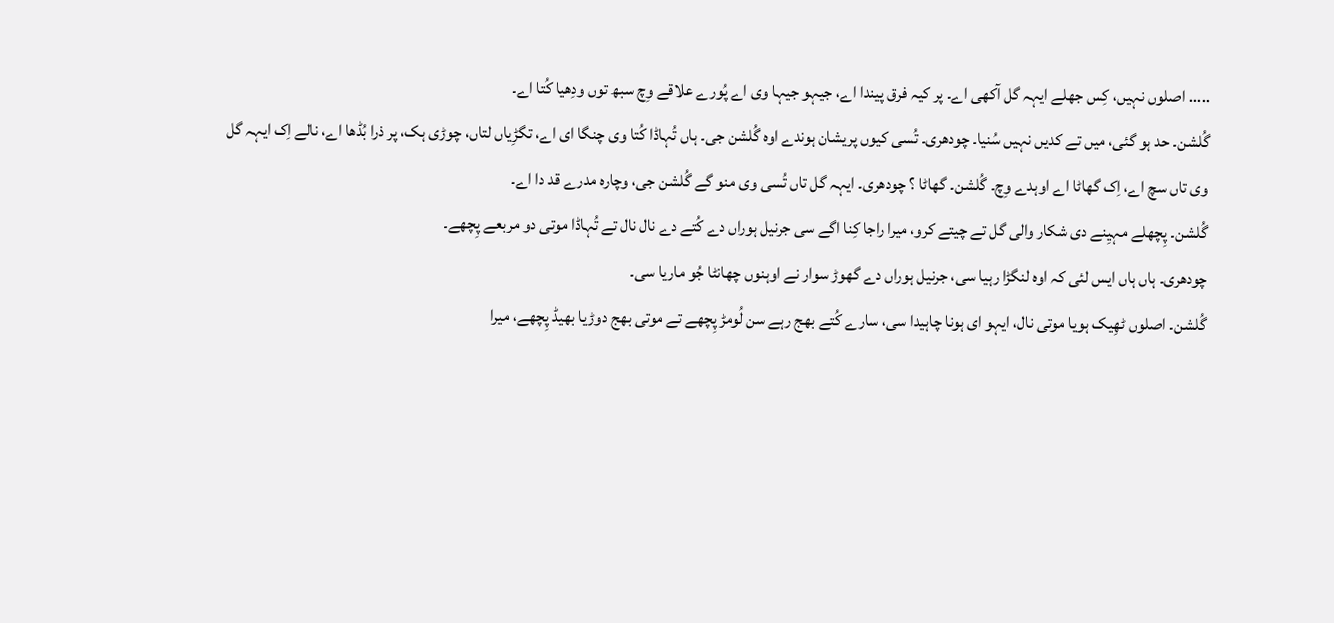..... اصلوں نہیں، کِس جھلے ایہہ گل آکھی اے۔ پر کیہ فرق پیندا اے، جیہو جیہا وی اے پُورے علاقے وِچ سبھ توں ودِھیا کُتا اے۔
گُلشن۔ حد ہو گئی، میں تے کدیں نہیں سُنیا۔ چودھری۔ تُسی کیوں پریشان ہوندے اوہ گُلشن جی۔ ہاں تُہاڈا کُتا وی چنگا ای اے، تگڑِیاں لتاں، چوڑی ہک، پر ذرا بُڈھا اے، نالے اِک ایہہ گل وی تاں سچ اے، اِک گھاٹا اے اوہدے وِچ۔ گُلشن۔ گھاٹا ؟ چودھری۔ ایہہ گل تاں تُسی وی منو گے گُلشن جی، وچارہ مدرے قد دا اے۔
گُلشن۔ پِچھلے مہیِنے دی شکار والی گل تے چیتے کرو، میرا راجا کِنا اگے سی جرنیل ہوراں دے کُتے دے نال نال تے تُہاڈا موتی دو مربعے پِچھے۔
چودھری۔ ہاں ہاں ایس لئی کہ اوہ لنگڑا رہیا سی، جرنیل ہوراں دے گھوڑ سوار نے اوہنوں چھانٹا جُو ماریا سی۔
گُلشن۔ اصلوں ٹھِیک ہویا موتی نال، ایہو ای ہونا چاہیدا سی، سارے کُتے بھج رہے سن لُومڑ پِچھے تے موتی بھج دوڑیا بھیڈ پِچھے، میرا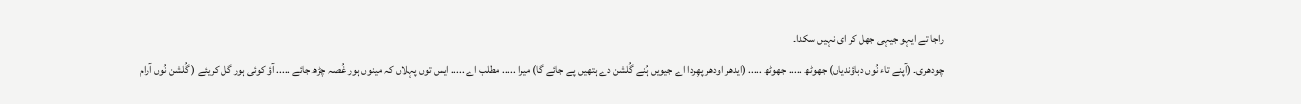راجا تے ایہو جیہی جھل کر ای نہیں سکدا۔
چودھری۔ (آپنے تاء نُوں دباؤندیاں) جھوٹھ ..... جھوٹھ ..... (ایدھر اودھر پھِردا اے جیویں ہُنے گُلشن دے ہتھیں پے جائے گا) میرا ..... مطلب اے ..... ایس توں پہلاں کہ مینوں ہور غُصہ چڑھ جائے ..... آؤ کوئی ہور گل کریئے ( گُلشن نُوں آرام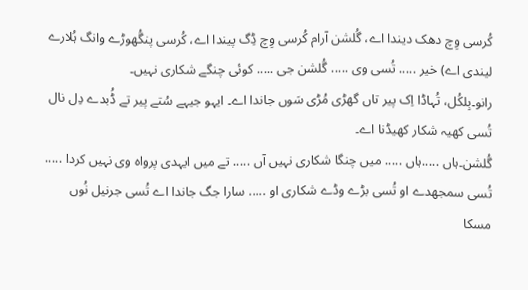کُرسی وِچ دھک دیندا اے، گُلشن آرام کُرسی وِچ ڈِگ پیندا اے، کُرسی پنگُھوڑے وانگ ہُلارے لیندی اے) خیر ..... تُسی وی ..... گُلشن جی ..... کوئی چنگے شکاری نہیں۔
رانو۔بِلکُل، تُہاڈا اِک پیر تاں گھڑی مُڑی سَوں جاندا اے۔ ایہو جیہے سُتے پیر تے ڈُبدے دِل نال تُسی کھیہ شکار کھیڈنا اے۔
گُلشن۔ہاں .....ہاں ..... میں چنگا شکاری نہیں آں ..... تے میں ایہدی پرواہ وی نہیں کردا ..... تُسی سمجھدے او تُسی بڑے وڈے شکاری او ..... سارا جگ جاندا اے تُسی جرنیل نُوں مسکا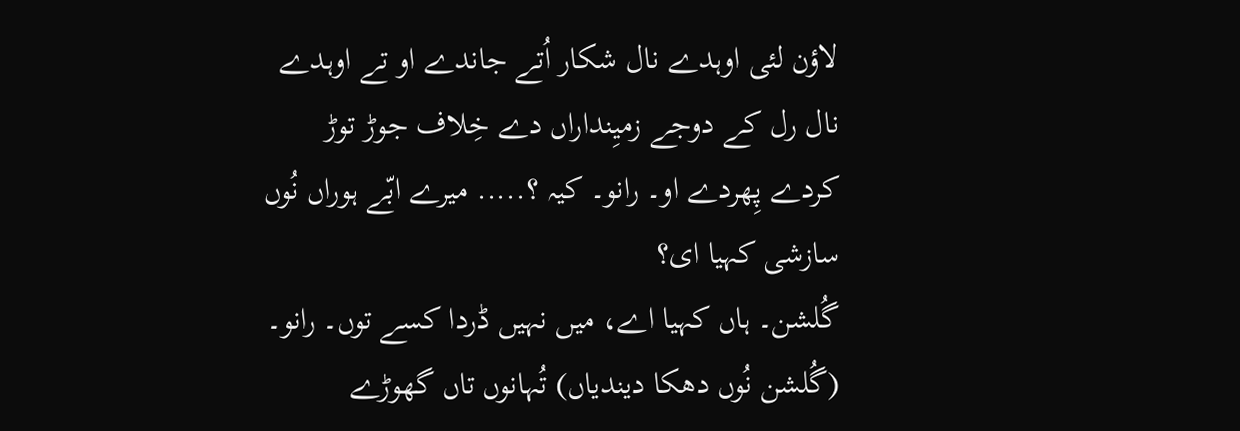لاؤن لئی اوہدے نال شکار اُتے جاندے او تے اوہدے نال رل کے دوجے زمیِنداراں دے خِلاف جوڑ توڑ کردے پِھردے او۔ رانو۔ کیہ ؟..... میرے ابّے ہوراں نُوں سازشی کہیا ای؟
گُلشن۔ ہاں کہیا اے، میں نہیں ڈردا کسے توں۔ رانو۔ (گُلشن نُوں دھکا دیندیاں) تُہانوں تاں گھوڑے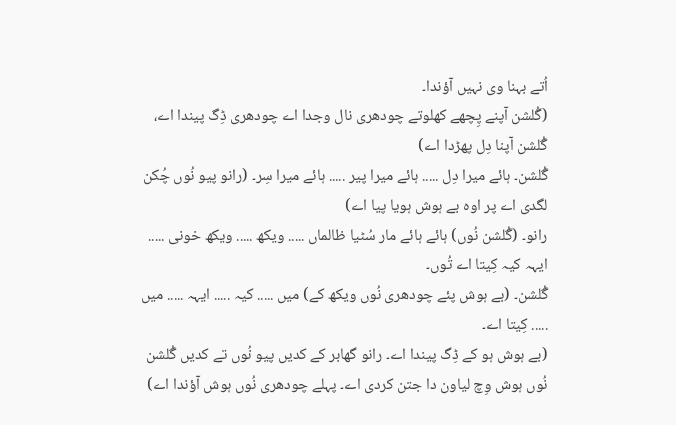اُتے بہنا وی نہیں آؤندا۔
(گُلشن آپنے پِچھے کھلوتے چودھری نال وجدا اے چودھری ڈِگ پیندا اے، گُلشن آپنا دِل پھڑدا اے)
گُلشن۔ ہائے میرا دِل ..... ہائے میرا پیر ..... ہائے میرا سِر۔ (رانو پیو نُوں چُکن لگدی اے پر اوہ بے ہوش ہویا پیا اے)
رانو۔ (گُلشن نُوں) ہائے ہائے مار سُٹیا ظالماں ..... ویکھ ..... ویکھ خونی ..... ایہہ کیہ کِیتا اے تُوں۔
گُلشن۔ (بے ہوش پئے چودھری نُوں ویکھ کے) میں ..... کیہ ..... ایہہ ..... میں ..... کِیتا اے۔
(بے ہوش ہو کے ڈِگ پیندا اے۔ رانو گھابر کے کدیں پیو نُوں تے کدیں گُلشن نُوں ہوش وِچ لیاون دا جتن کردی اے۔ پہلے چودھری نُوں ہوش آؤندا اے)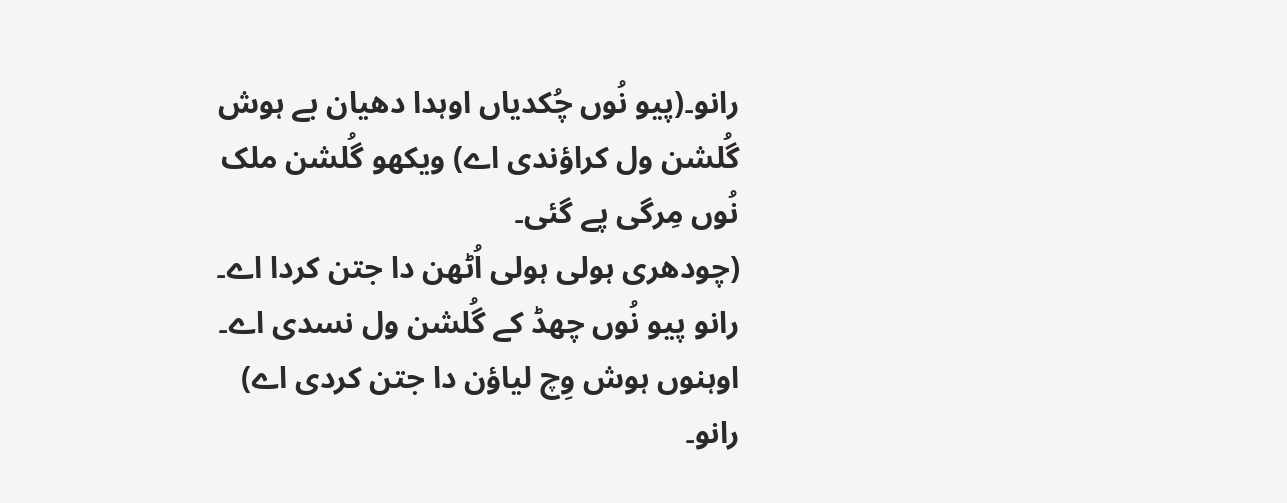رانو۔(پیو نُوں چُکدیاں اوہدا دھیان بے ہوش گُلشن ول کراؤندی اے) ویکھو گُلشن ملک نُوں مِرگی پے گئی۔
(چودھری ہولی ہولی اُٹھن دا جتن کردا اے۔ رانو پیو نُوں چھڈ کے گُلشن ول نسدی اے۔ اوہنوں ہوش وِچ لیاؤن دا جتن کردی اے)
رانو۔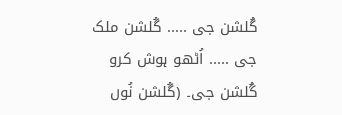گُلشن جی ..... گُلشن ملک جی ..... اُٹھو ہوش کرو گُلشن جی۔ (گُلشن نُوں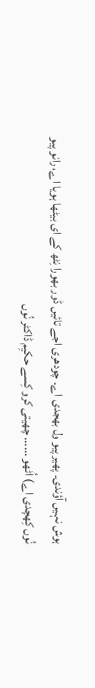ہوش نہیں آؤندی۔ پھیر پیو ول بھجدی اے۔ چودھری اجے تائیں ڈور بھورا نِٹھ کے ای بیٹھا ہویا اے، رانو پیو نُوں کِھچدی اے) اُٹھو ...... چھیتی کرو کِسے حکیِم ڈاکٹر نُوں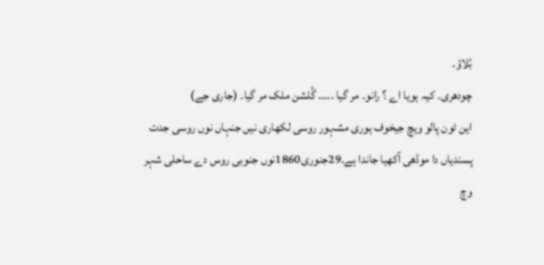بُلاؤ۔
چودھری۔ کیہ ہویا اے ؟ رانو۔ مر گیا ..... گُلشن ملک مر گیا۔ (جاری جے)
این ٹون پالو ویچ جیخوف ہوری مشہور روسی لکھاری نیں جنہاں نوں روسی جدت پسندیاں دا موڈھی آکھیا جاندا ہے۔29جنوری1860نوں جنوبی روس دے ساحلی شہر وچ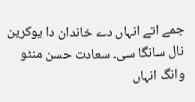جمے اتے انہاں دے خاندان دا یوکرین نال سانگا سی۔ سعادت حسن منٹو وانگ انہاں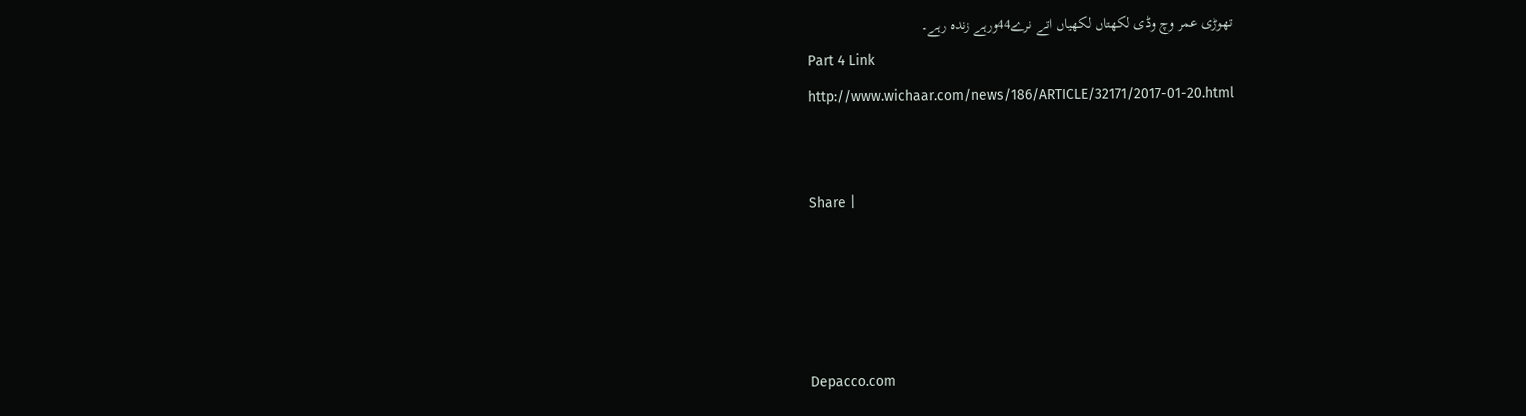تھوڑی عمر وچ وڈی لکھتاں لکھیاں اتے نرے44ورہے زندہ رہے۔
Part 4 Link
http://www.wichaar.com/news/186/ARTICLE/32171/2017-01-20.html


Share |




Depacco.com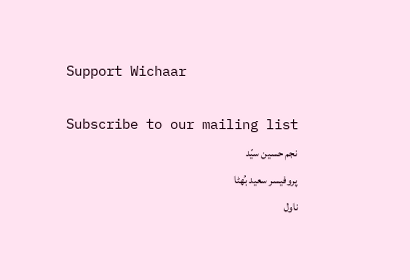Support Wichaar

Subscribe to our mailing list
نجم حسین سیّد
پروفیسر سعید بُھٹا
ناول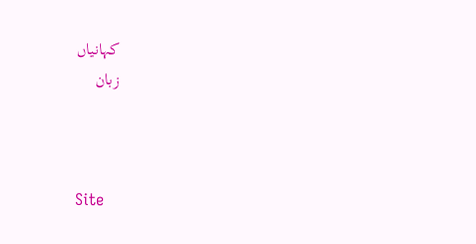کہانیاں
زبان



Site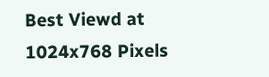Best Viewd at 1024x768 Pixels